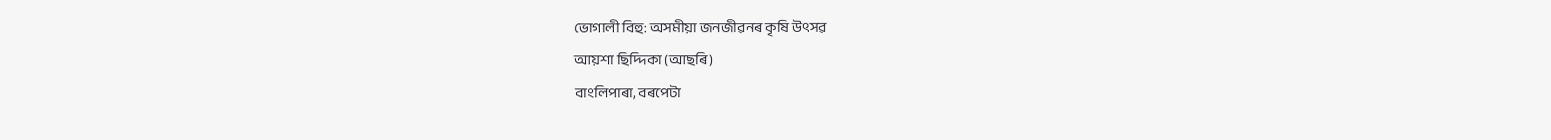ভোগালী বিহু: অসমীয়া জনজীৱনৰ কৃষি উৎসৱ
আয়শা ছিদ্দিকা (আছৰি)
বাংলিপাৰা, বৰপেটা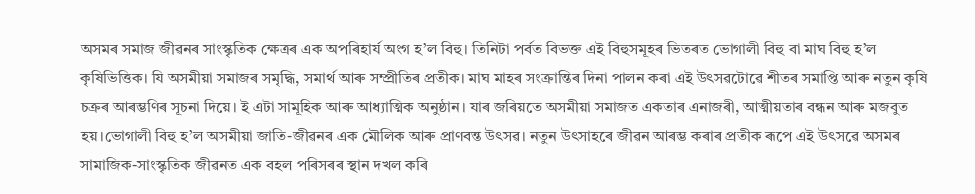অসমৰ সমাজ জীৱনৰ সাংস্কৃতিক ক্ষেত্ৰৰ এক অপৰিহাৰ্য অংগ হ’ল বিহু। তিনিটা পৰ্বত বিভক্ত এই বিহুসমূহৰ ভিতৰত ভোগালী বিহু বা মাঘ বিহু হ’ল কৃষিভিত্তিক। যি অসমীয়া সমাজৰ সমৃদ্ধি, সমাৰ্থ আৰু সম্প্ৰীতিৰ প্ৰতীক। মাঘ মাহৰ সংক্ৰান্তিৰ দিনা পালন কৰা এই উৎসৱটোৱে শীতৰ সমাপ্তি আৰু নতুন কৃষি চক্ৰৰ আৰম্ভণিৰ সূচনা দিয়ে। ই এটা সামূহিক আৰু আধ্যাত্মিক অনুষ্ঠান। যাৰ জৰিয়তে অসমীয়া সমাজত একতাৰ এনাজৰী, আত্মীয়তাৰ বন্ধন আৰু মজবুত হয়।ভোগালী বিহু হ’ল অসমীয়া জাতি-জীৱনৰ এক মৌলিক আৰু প্ৰাণবন্ত উৎসৱ। নতুন উৎসাহৰে জীৱন আৰম্ভ কৰাৰ প্ৰতীক ৰূপে এই উৎসৱে অসমৰ সামাজিক-সাংস্কৃতিক জীৱনত এক বহল পৰিসৰৰ স্থান দখল কৰি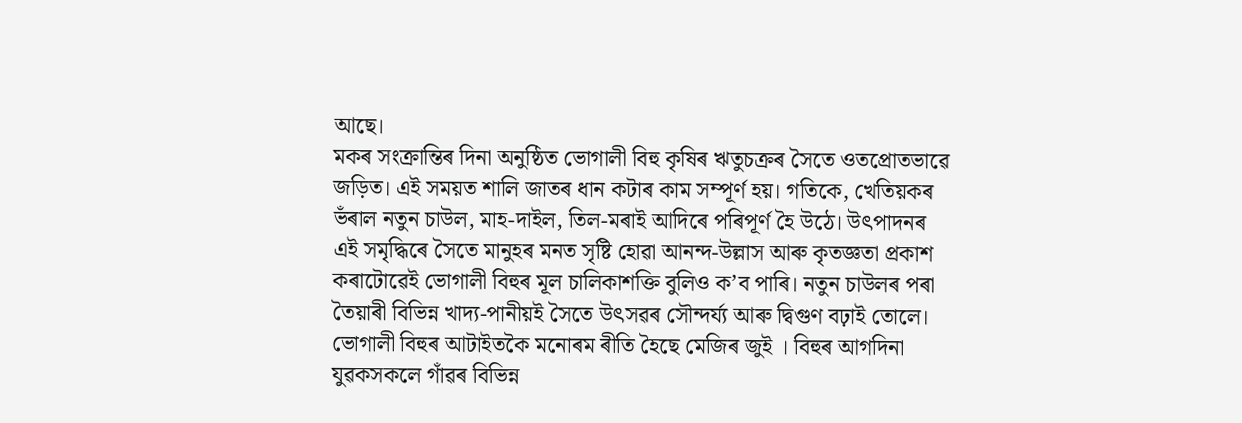আছে।
মকৰ সংক্ৰান্তিৰ দিনা অনুষ্ঠিত ভোগালী বিহু কৃষিৰ ঋতুচক্ৰৰ সৈতে ওতপ্ৰোতভাৱে জড়িত। এই সময়ত শালি জাতৰ ধান কটাৰ কাম সম্পূৰ্ণ হয়। গতিকে, খেতিয়কৰ ভঁৰাল নতুন চাউল, মাহ-দাইল, তিল-মৰাই আদিৰে পৰিপূৰ্ণ হৈ উঠে। উৎপাদনৰ এই সমৃদ্ধিৰে সৈতে মানুহৰ মনত সৃষ্টি হোৱা আনন্দ-উল্লাস আৰু কৃতজ্ঞতা প্ৰকাশ কৰাটোৱেই ভোগালী বিহুৰ মূল চালিকাশক্তি বুলিও ক’ব পাৰি। নতুন চাউলৰ পৰা তৈয়াৰী বিভিন্ন খাদ্য-পানীয়ই সৈতে উৎসৱৰ সৌন্দৰ্য্য আৰু দ্বিগুণ বঢ়াই তোলে।
ভোগালী বিহুৰ আটাইতকৈ মনোৰম ৰীতি হৈছে মেজিৰ জুই । বিহুৰ আগদিনা যুৱকসকলে গাঁৱৰ বিভিন্ন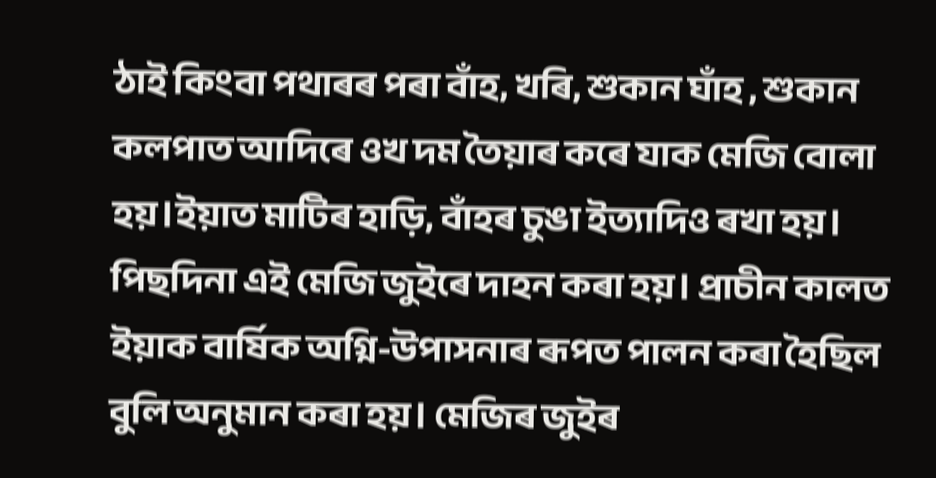ঠাই কিংবা পথাৰৰ পৰা বাঁহ, খৰি, শুকান ঘাঁহ , শুকান কলপাত আদিৰে ওখ দম তৈয়াৰ কৰে যাক মেজি বোলা হয়।ইয়াত মাটিৰ হাড়ি, বাঁহৰ চুঙা ইত্যাদিও ৰখা হয়। পিছদিনা এই মেজি জুইৰে দাহন কৰা হয়। প্ৰাচীন কালত ইয়াক বাৰ্ষিক অগ্নি-উপাসনাৰ ৰূপত পালন কৰা হৈছিল বুলি অনুমান কৰা হয়। মেজিৰ জুইৰ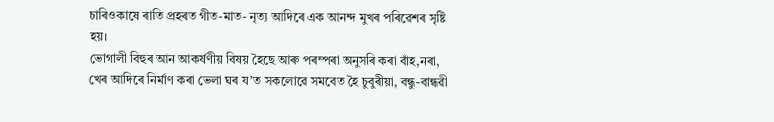চাৰিওকাষে ৰাতি প্ৰহৰত গীত-মাত- নৃত্য আদিৰে এক আনন্দ মুখৰ পৰিৱেশৰ সৃষ্টি হয়।
ভোগালী বিহুৰ আন আকৰ্ষণীয় বিষয় হৈছে আৰু পৰম্পৰা অনুসৰি কৰা বাঁহ,নৰা, খেৰ আদিৰে নিৰ্মাণ কৰা ভেলা ঘৰ য’ত সকলোৱে সমবেত হৈ চুবুৰীয়া, বন্ধু-বান্ধৱী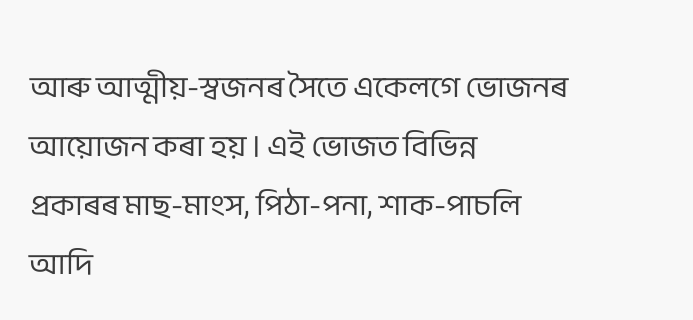আৰু আত্মীয়-স্বজনৰ সৈতে একেলগে ভোজনৰ আয়োজন কৰা হয় । এই ভোজত বিভিন্ন প্ৰকাৰৰ মাছ-মাংস, পিঠা-পনা, শাক-পাচলি আদি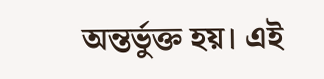অন্তৰ্ভুক্ত হয়। এই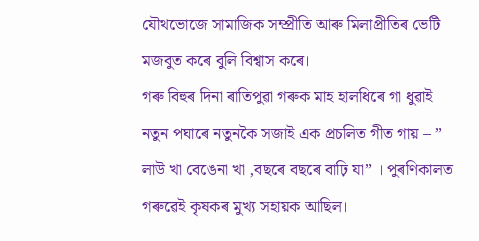যৌথভোজে সামাজিক সম্প্ৰীতি আৰু মিলাপ্ৰীতিৰ ভেটি মজবুত কৰে বুলি বিশ্বাস কৰে।
গৰু বিহুৰ দিনা ৰাতিপুৱা গৰুক মাহ হালধিৰে গা ধুৱাই নতুন পঘাৰে নতুনকৈ সজাই এক প্ৰচলিত গীত গায় – ” লাউ খা বেঙেনা খা ,বছৰে বছৰে বাঢ়ি যা” । পুৰণিকালত গৰুৱেই কৃষকৰ মুখ্য সহায়ক আছিল।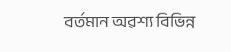বৰ্তমান অৱশ্য বিভিন্ন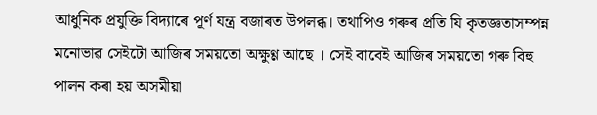আধুনিক প্ৰযুক্তি বিদ্যাৰে পূৰ্ণ যন্ত্ৰ বজাৰত উপলব্ধ। তথাপিও গৰুৰ প্রতি যি কৃতজ্ঞতাসম্পন্ন মনোভাৱ সেইটো আজিৰ সময়তো অক্ষুণ্ণ আছে । সেই বাবেই আজিৰ সময়তো গৰু বিহু পালন কৰা হয় অসমীয়া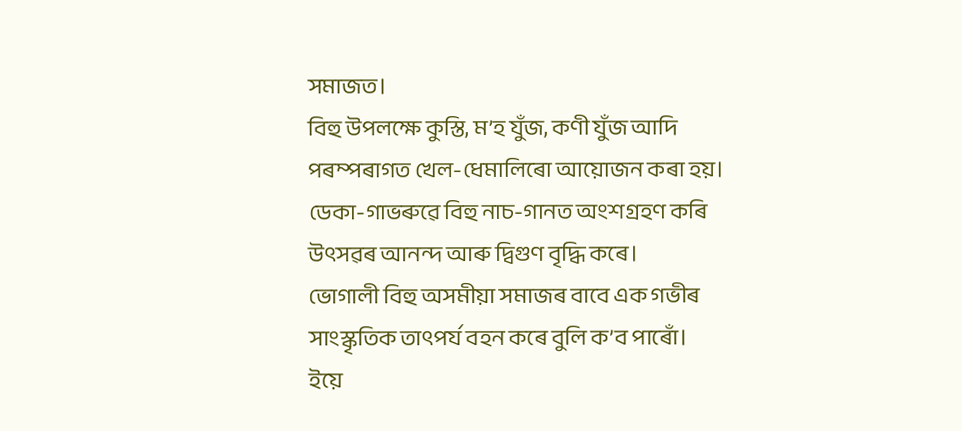সমাজত।
বিহু উপলক্ষে কুস্তি, ম’হ যুঁজ, কণী যুঁজ আদি পৰম্পৰাগত খেল-ধেমালিৰো আয়োজন কৰা হয়। ডেকা-গাভৰুৱে বিহু নাচ-গানত অংশগ্ৰহণ কৰি উৎসৱৰ আনন্দ আৰু দ্বিগুণ বৃদ্ধি কৰে।
ভোগালী বিহু অসমীয়া সমাজৰ বাবে এক গভীৰ সাংস্কৃতিক তাৎপৰ্য বহন কৰে বুলি ক’ব পাৰোঁ।
ইয়ে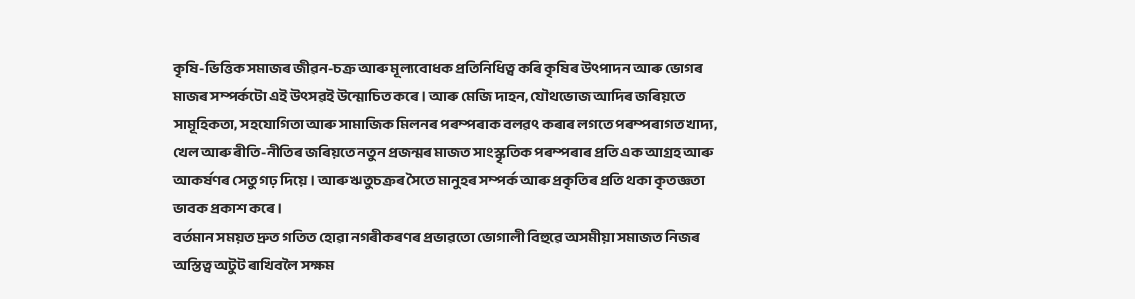কৃষি-ভিত্তিক সমাজৰ জীৱন-চক্ৰ আৰু মূল্যবোধক প্ৰতিনিধিত্ব কৰি কৃষিৰ উৎপাদন আৰু ভোগৰ মাজৰ সম্পৰ্কটো এই উৎসৱই উন্মোচিত কৰে। আৰু মেজি দাহন, যৌথভোজ আদিৰ জৰিয়তে সামূহিকতা, সহযোগিতা আৰু সামাজিক মিলনৰ পৰম্পৰাক বলৱৎ কৰাৰ লগতে পৰম্পৰাগত খাদ্য, খেল আৰু ৰীতি-নীতিৰ জৰিয়তে নতুন প্ৰজন্মৰ মাজত সাংস্কৃতিক পৰম্পৰাৰ প্ৰতি এক আগ্ৰহ আৰু আকৰ্ষণৰ সেতু গঢ় দিয়ে। আৰু ঋতুচক্ৰৰ সৈতে মানুহৰ সম্পৰ্ক আৰু প্ৰকৃতিৰ প্ৰতি থকা কৃতজ্ঞতা ভাবক প্ৰকাশ কৰে।
বৰ্তমান সময়ত দ্ৰুত গতিত হোৱা নগৰীকৰণৰ প্ৰভাৱতো ভোগালী বিহুৱে অসমীয়া সমাজত নিজৰ অস্তিত্ব অটুট ৰাখিবলৈ সক্ষম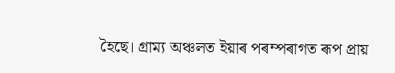হৈছে। গ্ৰাম্য অঞ্চলত ইয়াৰ পৰম্পৰাগত ৰূপ প্ৰায়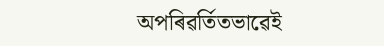অপৰিৱৰ্তিতভাৱেই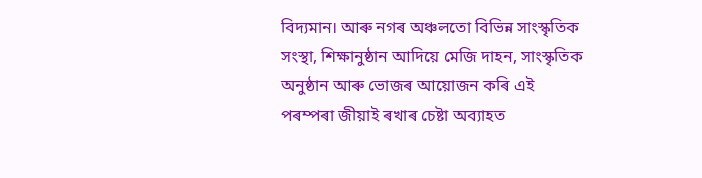বিদ্যমান। আৰু নগৰ অঞ্চলতো বিভিন্ন সাংস্কৃতিক সংস্থা, শিক্ষানুষ্ঠান আদিয়ে মেজি দাহন, সাংস্কৃতিক অনুষ্ঠান আৰু ভোজৰ আয়োজন কৰি এই পৰম্পৰা জীয়াই ৰখাৰ চেষ্টা অব্যাহত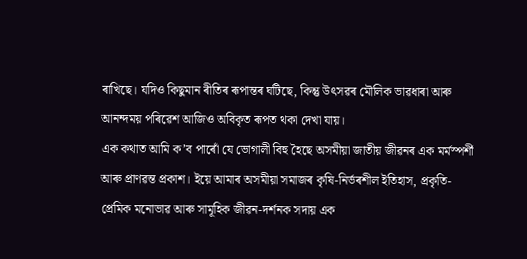ৰাখিছে। যদিও কিছুমান ৰীতিৰ ৰূপান্তৰ ঘটিছে, কিন্তু উৎসৱৰ মৌলিক ভাৱধাৰা আৰু আনন্দময় পৰিৱেশ আজিও অবিকৃত ৰূপত থকা দেখা যায়।
এক কথাত আমি ক’ব পাৰোঁ যে ভোগালী বিহু হৈছে অসমীয়া জাতীয় জীৱনৰ এক মৰ্মস্পৰ্শী আৰু প্ৰাণৱন্ত প্ৰকাশ। ইয়ে আমাৰ অসমীয়া সমাজৰ কৃষি-নিৰ্ভৰশীল ইতিহাস, প্ৰকৃতি-প্ৰেমিক মনোভাৱ আৰু সামূহিক জীৱন-দৰ্শনক সদায় এক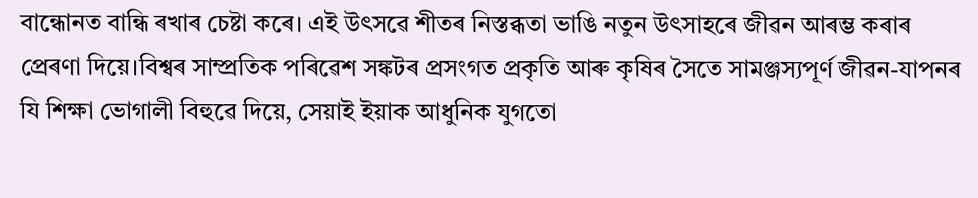বান্ধোনত বান্ধি ৰখাৰ চেষ্টা কৰে। এই উৎসৱে শীতৰ নিস্তব্ধতা ভাঙি নতুন উৎসাহৰে জীৱন আৰম্ভ কৰাৰ প্ৰেৰণা দিয়ে।বিশ্বৰ সাম্প্ৰতিক পৰিৱেশ সঙ্কটৰ প্ৰসংগত প্ৰকৃতি আৰু কৃষিৰ সৈতে সামঞ্জস্যপূৰ্ণ জীৱন-যাপনৰ যি শিক্ষা ভোগালী বিহুৱে দিয়ে, সেয়াই ইয়াক আধুনিক যুগতো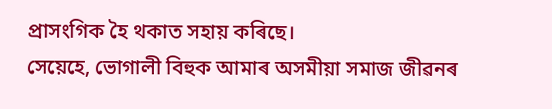প্ৰাসংগিক হৈ থকাত সহায় কৰিছে।
সেয়েহে, ভোগালী বিহুক আমাৰ অসমীয়া সমাজ জীৱনৰ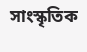সাংস্কৃতিক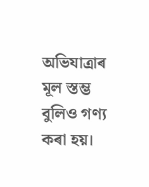অভিযাত্ৰাৰ মূল স্তম্ভ বুলিও গণ্য কৰা হয়।